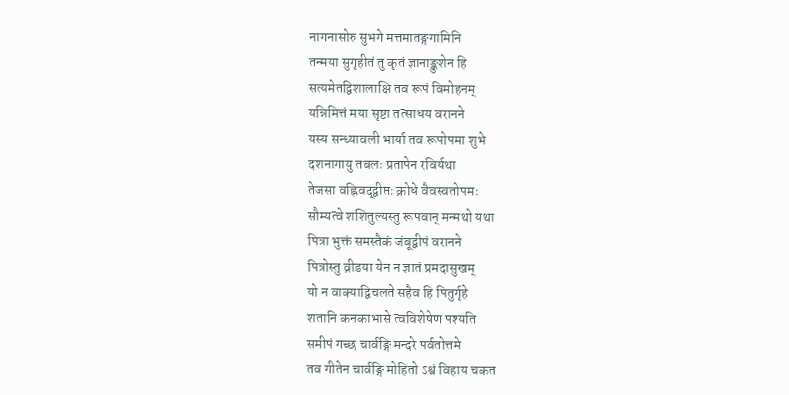नागनासोरु सुभगे मत्तमातङ्गगामिनि
तन्मया सुगृहीतं तु कृतं ज्ञानाङ्कुशेन हि
सत्यमेतद्विशालाक्षि तव रूपं विमोहनम्
यन्निमित्तं मया सृष्टा तत्साधय वरानने
यस्य सन्ध्यावली भार्या तव रूपोपमा शुभे
दशनागायु तबलः प्रतापेन रविर्यथा
तेजसा वह्निवद्द्वीप्तः क्रोधे वैवस्वतोपमः
सौम्यत्वे शशितुल्यस्तु रूपवान् मन्मथो यथा
पित्रा भुक्तं समस्तैकं जंबूद्वीपं वरानने
पित्रोस्तु व्रीडया येन न ज्ञातं प्रमदासुखम्
यो न वाक्याद्विचलते सहैव हि पितुर्गृहे
शतानि कनकाभासे त्वविशेषेण पश्यति
समीपं गच्छ चार्वङ्गि मन्दरे पर्वतोत्तमे
तव गीतेन चार्वङ्गि मोहितो ऽश्वं विहाय चकत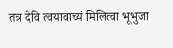तत्र देवि त्वयावाच्यं मिलित्वा भूभुजा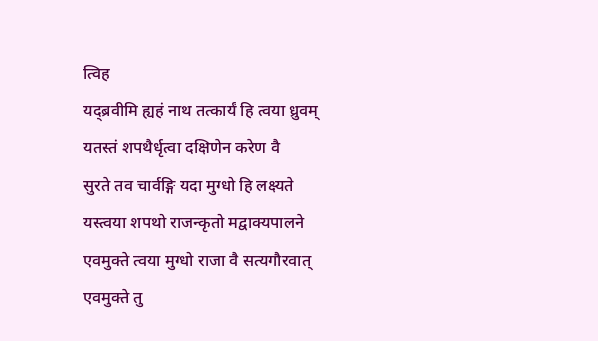त्विह
यद्ब्रवीमि ह्यहं नाथ तत्कार्यं हि त्वया ध्रुवम्
यतस्तं शपथैर्धृत्वा दक्षिणेन करेण वै
सुरते तव चार्वङ्गि यदा मुग्धो हि लक्ष्यते
यस्त्वया शपथो राजन्कृतो मद्वाक्यपालने
एवमुक्ते त्वया मुग्धो राजा वै सत्यगौरवात्
एवमुक्ते तु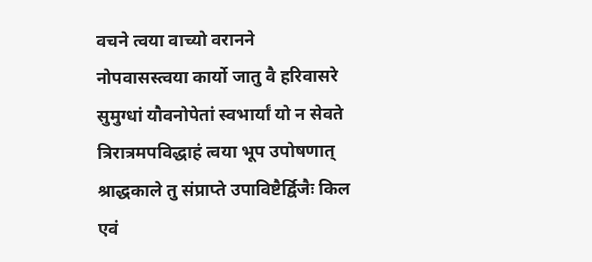वचने त्वया वाच्यो वरानने
नोपवासस्त्वया कार्यो जातु वै हरिवासरे
सुमुग्धां यौवनोपेतां स्वभार्यां यो न सेवते
त्रिरात्रमपविद्धाहं त्वया भूप उपोषणात्
श्राद्धकाले तु संप्राप्ते उपाविष्टैर्द्विजैः किल
एवं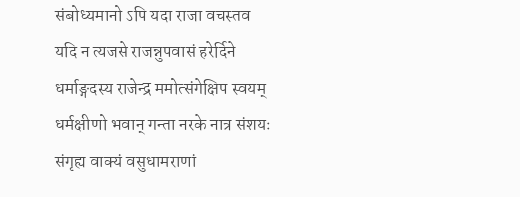संबोध्यमानो ऽपि यदा राजा वचस्तव
यदि न त्यजसे राजन्नुपवासं हरेर्दिने
धर्माङ्गदस्य राजेन्द्र ममोत्संगेक्षिप स्वयम्
धर्मक्षीणो भवान् गन्ता नरके नात्र संशयः
संगृह्य वाक्यं वसुधामराणां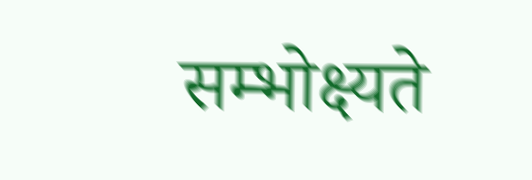सम्भोक्ष्यते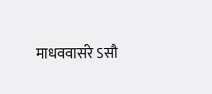माधववासंरे ऽसौ